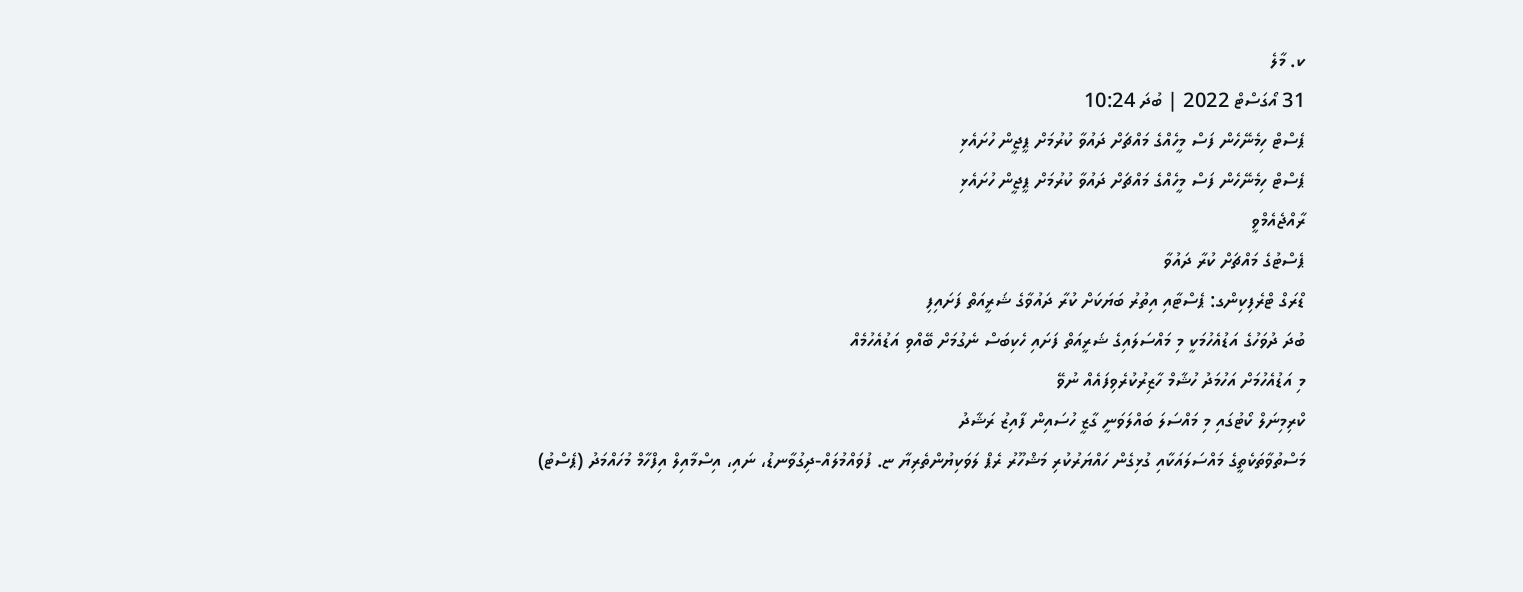ކ. މާލެ
31 އޯގަސްޓް 2022 | ބުދަ 10:24
ޕެސްޓް ހިމެނޭހެން ފަސް މީހެއްގެ މައްޗަށް ދައުވާ ކުރުމަށް ޕީޖީން ހުށައެޅި
ޕެސްޓް ހިމެނޭހެން ފަސް މީހެއްގެ މައްޗަށް ދައުވާ ކުރުމަށް ޕީޖީން ހުށައެޅި
ރާއްޖެއެމްވީ
ޕެސްޓުގެ މައްޗަށް ކުރާ ދައުވާ
ޑްރަގް ޓްރެފިކިންގ: ޕެސްޓާއި އިތުރު ބަޔަކަށް ކުރާ ދައުވާގެ ޝަރީއަތް ފަށައިފި
ބުދަ ދުވަހުގެ އަޑުއެހުމަކީ މި މައްސަލައިގެ ޝަރީއަތް ފަށައި ހެކިބަސް ނެގުމަށް ބޭއްވި އަޑުއެހުމެއް
މި އަޑުއެހުމަށް އަހުމަދު ހުޝާމް ހާޒިރުކުރެވިފައެއް ނުވޭ
ކްރިމިނަލް ކޯޓުގައި މި މައްސަލަ ބައްލަވަނީ ގާޒީ ހުސައިން ފާއިޒު ރަޝާދު
މަސްތުވާތަކެތީގެ މައްސަލައަކާއި ގުޅިގެން ހައްޔަރުކުރި މަޝްހޫރު ރެޕް ލަވަކިޔުންތެރިޔާ ޏ. ފުވައްމުލައް-ދިގުވާނޑު، ނައި، އިސްމާއިލް އިފްހާމް މުހައްމަދު (ޕެސްޓު)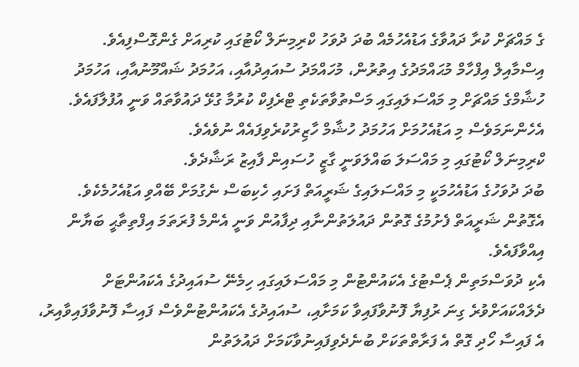ގެ މައްޗަށް ކުރާ ދައުވާގެ އަޑުއެހުމެއް ބުދަ ދުވަހު ކްރިމިނަލް ކޯޓުގައި ކުރިއަށް ގެންގޮސްފިއެވެ.
އިސްމާއިލް އިފްހާމް މުޙައްމަދުގެ އިތުރުން، މުހައްމަދު ސުއައިދުއާއި، އަހުމަދު ޝައްމޫނުއާއި، އަހުމަދު ހުޝާމްގެ މައްޗަށް މި މައްސަލައިގައި މަސްތުވާތަކެތި ޓްރެފިކް ކުރުމާ ގުޅޭ ދައުވާތައް ވަނީ އުފުލާފައެވެ.
އެހެންނަމަވެސް މި އަޑުއެހުމަށް އަހުމަދު ހުޝާމް ހާޒިރުކުރެވިފައެއް ނުވެއެވެ.
ކްރިމިނަލް ކޯޓުގައި މި މައްސަލަ ބައްލަވަނީ ގާޒީ ހުސައިން ފާއިޒު ރަޝާދެވެ.
ބުދަ ދުވަހުގެ އަޑުއެހުމަކީ މި މައްސަލައިގެ ޝަރީއަތް ފަށައި ހެކިބަސް ނެގުމަށް ބޭއްވި އަޑުއެހުމެކެވެ. އެގޮތުން ޝަރީއަތް ފެށުމުގެ ގޮތުން ދައުލަތުންނާއި ދިފާއުން ވަނީ އެންމެ ފުރަތަމަ އިފްތިތާޙީ ބަޔާން އިއްވާފައެވެ.
އެކި ދުވަސްމަތިން ޕެސްޓުގެ އެކައުންޓުން މި މައްސަލައިގައި ހިމެނޭ ސުއައިދުގެ އެކައުންޓަށް ދެލައްކައަށްވުރެ ގިނަ ރުފިޔާ ފޮނުވާފައިވާ ކަމަށާއި، ސުއައިދުގެ އެކައުންޓުންވެސް ފައިސާ ފޮނުވާފައިވާއިރު، އެ ފައިސާ ހޯދި ގޮތް އެ ފަރާތްތަކަށް ބުނެދެވިފައިނުވާކަމަށް ދައުލަތުން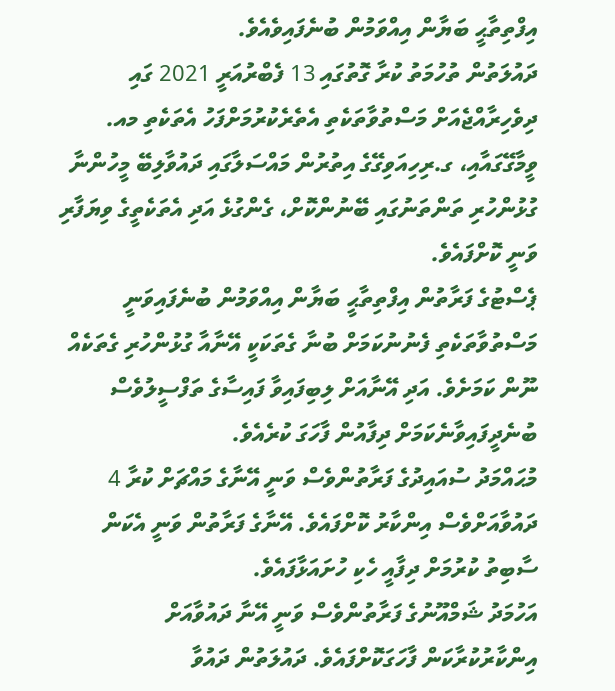އިފްތިތާޙީ ބަޔާން އިއްވަމުން ބުނެފައިވެއެވެ.
ދައުލަތުން ތުހުމަތު ކުރާ ގޮތުގައި 13 ފެބްރުއަރީ 2021 ގައި ދިވެހިރާއްޖެއަށް މަސްތުވާތަކެތި އެތެރެކުރުމަށްފަހު އެތަކެތި މއ. ވީމާގޭގައާއި، ގ.ރިހިއަވިގޭގެ އިތުރުން މައްސަލާގައި ދައުވާލިބޭ މީހުންނާ ގުޅުންހުރި ތަންތަނުގައި ބޭނުންކޮށް، ގެންގުޅެ އަދި އެތަކެތީގެ ވިޔަފާރި ވަނީ ކޮށްފައެވެ.
ޕެސްޓުގެ ފަރާތުން އިފްތިތާޙީ ބަޔާން އިއްވަމުން ބުނެފައިވަނީ މަސްތުވާތަކެތި ފެނުނުކަމަށް ބުނާ ގެތަކަކީ އޭނާއާ ގުޅުންހުރި ގެތަކެއް ނޫން ކަމަށެވެ. އަދި އޭނާއަށް ލިބިފައިވާ ފައިސާގެ ތަފްސީލުވެސް ބުނެދީފައިވާނެކަމަށް ދިފާއުން ފާހަގަ ކުރެއެވެ.
މުޙައްމަދު ސުއައިދުގެ ފަރާތުންވެސް ވަނީ އޭނާގެ މައްޗަށް ކުރާ 4 ދައުވާއަށްވެސް އިންކާރު ކޮށްފައެވެ. އޭނާގެ ފަރާތުން ވަނީ އެކަން ސާބިތު ކުރުމަށް ދިފާއީ ހެކި ހުށައަޅާފައެވެ.
އަހުމަދު ޝަމްއޫނުގެ ފަރާތުންވެސް ވަނީ އޭނާ ދައުވާއަށް އިންކާރުކުރާކަން ފާހަގަކޮށްފައެވެ. ދައުލަތުން ދައުވާ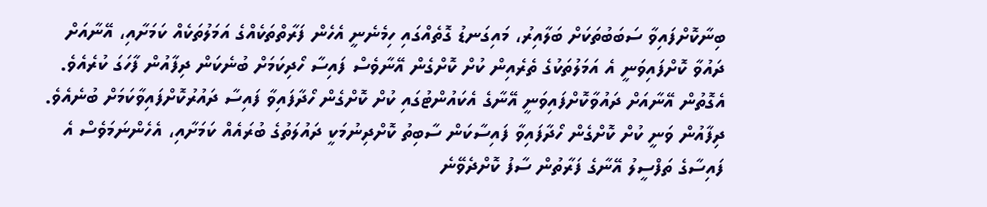ބިނާކޮށްފައިވާ ސަބަބުތަކަށް ބަލާއިރު، މައިގަނޑު ގޮތެއްގައި ހިމެނެނީ އެހެން ފަރާތްތަކެއްގެ އަމަލުތަކެއް ކަމަށާއި، އޭނާއަށް ދައުވާ ކޮށްފައިވަނީ އެ އަމަލުތަކުގެ ތެރެއިން ކުށް ކޮށްގެން އޭނާވެސް ފައިސާ ހޯދިކަމަށް ބުނެކަން ދިފާއުން ފާހަގަ ކުރެއެވެ. އެގޮތުން އޭނާއަށް ދައުވާކޮށްފައިވަނީ އޭނާގެ އެކައުންޓުގައި ކުށް ކޮށްގެން ހޯދާފައިވާ ފައިސާ ދައުރުކޮށްފައިވާކަމަށް ބުނެއެވެ.
ދިފާއުން ވަނީ ކުށް ކޮށްގެން ހޯދާފައިވާ ފައިސާކަން ސާބިތު ކޮށްދިނުމަކީ ދައުލަތުގެ ބުރައެއް ކަމަށާއި، އެހެންނަމަވެސް އެ ފައިސާގެ ތަފްސީލު އޭނާގެ ފަރާތުން ސާފު ކޮށްދެވޭނެ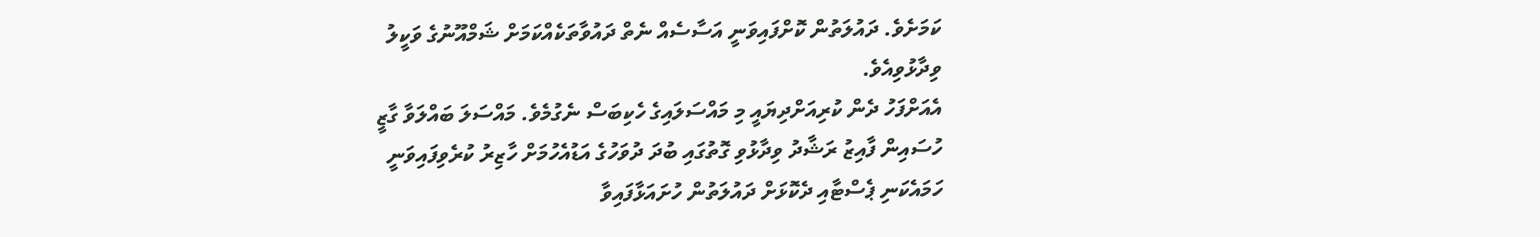ކަމަށެވެ. ދައުލަތުން ކޮށްފައިވަނީ އަސާސެއް ނެތް ދައުވާތަކެއްކަމަށް ޝަމްއޫނުގެ ވަކީލު ވިދާޅުވިއެވެ.
އެއަށްފަހު ދެން ކުރިއަށްދިޔައީ މި މައްސަލައިގެ ހެކިބަސް ނެގުމެވެ. މައްސަލަ ބައްލަވާ ގާޒީ ހުސައިން ފާއިޒު ރަޝާދު ވިދާޅުވި ގޮތުގައި ބުދަ ދުވަހުގެ އަޑުއެހުމަށް ހާޒިރު ކުރެވިފައިވަނީ ހަމައެކަނި ޕެސްޓާއި ދެކޮޅަށް ދައުލަތުން ހުށައަޅާފައިވާ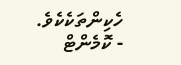ހެކިންތަކެކެވެ.
- ކޮމެންޓް